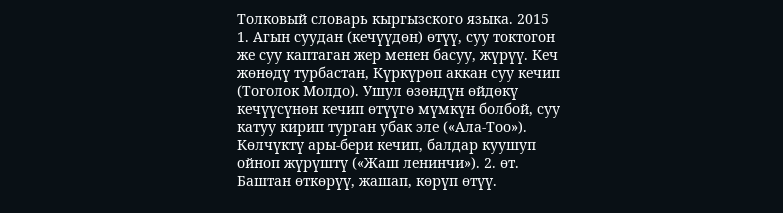Толковый словарь кыргызского языка. 2015
1. Агын суудан (кечүүдөн) өтүү, суу токтогон же суу каптаган жер менен басуу, жүрүү. Кеч жөнөдү турбастан, Күркүрөп аккан суу кечип (Тоголок Молдо). Ушул өзөндүн өйдөкү кечүүсүнөн кечип өтүүгө мүмкүн болбой, суу катуу кирип турган убак эле («Ала-Тоо»). Көлчүктү ары-бери кечип, балдар куушуп ойноп жүрүштү («Жаш ленинчи»). 2. өт. Баштан өткөрүү, жашап, көрүп өтүү.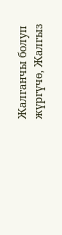Жалганчы болуп жүргүчө, Жалгыз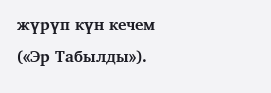жүрүп күн кечем («Эр Табылды»).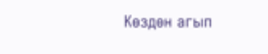Көздөн агып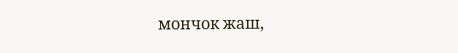мончок жаш,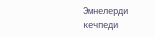Эмнелерди кечпеди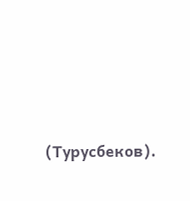(Турусбеков).